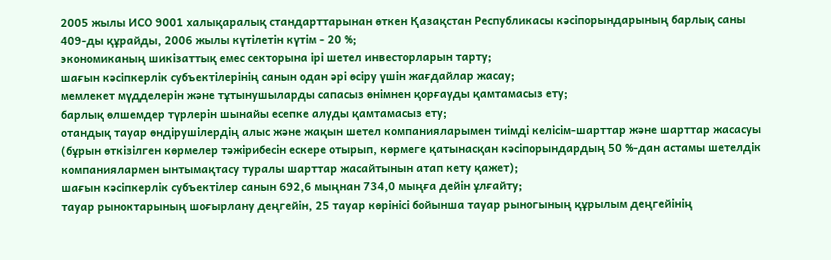2005 жылы ИСО 9001 халықаралық стандарттарынан өткен Қазақстан Республикасы кәсіпорындарының барлық саны 409-ды құрайды, 2006 жылы күтілетін күтім - 20 %;
экономиканың шикізаттық емес секторына ірі шетел инвесторларын тарту;
шағын кәсіпкерлік субъектілерінің санын одан әрі өсіру үшін жағдайлар жасау;
мемлекет мүдделерін және тұтынушыларды сапасыз өнімнен қорғауды қамтамасыз ету;
барлық өлшемдер түрлерін шынайы есепке алуды қамтамасыз ету;
отандық тауар өндірушілердің алыс және жақын шетел компанияларымен тиімді келісім-шарттар және шарттар жасасуы (бұрын өткізілген көрмелер тәжірибесін ескере отырып, көрмеге қатынасқан кәсіпорындардың 50 %-дан астамы шетелдік компаниялармен ынтымақтасу туралы шарттар жасайтынын атап кету қажет);
шағын кәсіпкерлік субъектілер санын 692,6 мыңнан 734,0 мыңға дейін ұлғайту;
тауар рыноктарының шоғырлану деңгейін, 25 тауар көрінісі бойынша тауар рыногының құрылым деңгейінің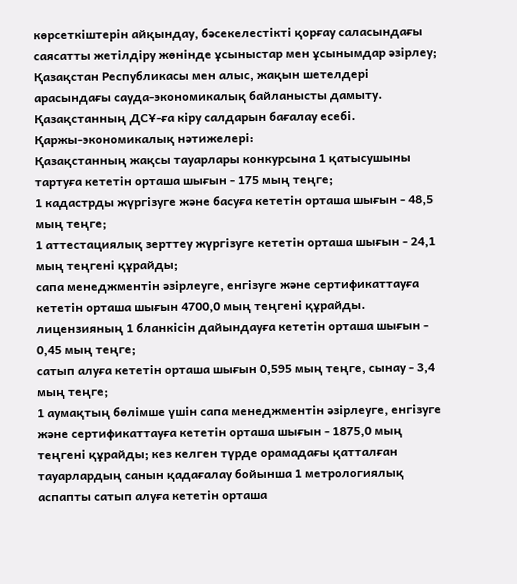көрсеткіштерін айқындау, бәсекелестікті қорғау саласындағы саясатты жетілдіру жөнінде ұсыныстар мен ұсынымдар әзірлеу;
Қазақстан Республикасы мен алыс, жақын шетелдері арасындағы сауда-экономикалық байланысты дамыту.
Қазақстанның ДСҰ-ға кіру салдарын бағалау есебі.
Қаржы-экономикалық нәтижелері:
Қазақстанның жақсы тауарлары конкурсына 1 қатысушыны тартуға кететін орташа шығын - 175 мың теңге;
1 кадастрды жүргізуге және басуға кететін орташа шығын - 48,5 мың теңге;
1 аттестациялық зерттеу жүргізуге кететін орташа шығын - 24,1 мың теңгені құрайды;
сапа менеджментін әзірлеуге, енгізуге және сертификаттауға кететін орташа шығын 4700,0 мың теңгені құрайды.
лицензияның 1 бланкісін дайындауға кететін орташа шығын - 0,45 мың теңге;
сатып алуға кететін орташа шығын 0,595 мың теңге, сынау - 3,4 мың теңге;
1 аумақтың бөлімше үшін сапа менеджментін әзірлеуге, енгізуге және сертификаттауға кететін орташа шығын - 1875,0 мың теңгені құрайды; кез келген түрде орамадағы қатталған тауарлардың санын қадағалау бойынша 1 метрологиялық аспапты сатып алуға кететін орташа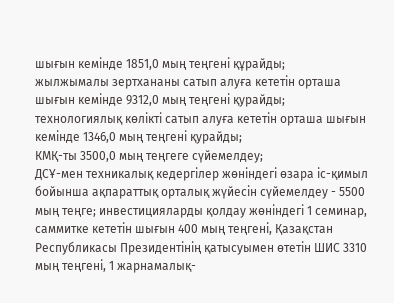шығын кемінде 1851,0 мың теңгені құрайды;
жылжымалы зертхананы сатып алуға кететін орташа шығын кемінде 9312,0 мың теңгені қурайды;
технологиялық көлікті сатып алуға кететін орташа шығын кемінде 1346,0 мың теңгені қурайды;
КМҚ-ты 3500,0 мың теңгеге сүйемелдеу;
ДСҰ-мен техникалық кедергілер жөніндегі өзара іс-қимыл бойынша ақпараттық орталық жүйесін сүйемелдеу - 5500 мың теңге; инвестицияларды қолдау жөніндегі 1 семинар, саммитке кететін шығын 400 мың теңгені, Қазақстан Республикасы Президентінің қатысуымен өтетін ШИС 3310 мың теңгені, 1 жарнамалық-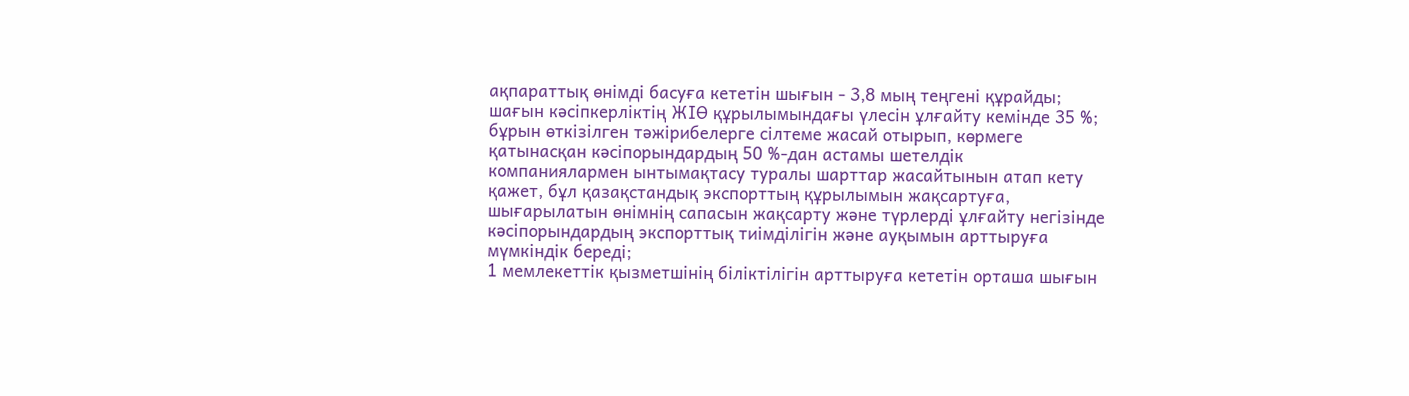ақпараттық өнімді басуға кететін шығын - 3,8 мың теңгені құрайды;
шағын кәсіпкерліктің ЖІӨ құрылымындағы үлесін ұлғайту кемінде 35 %;
бұрын өткізілген тәжірибелерге сілтеме жасай отырып, көрмеге қатынасқан кәсіпорындардың 50 %-дан астамы шетелдік компаниялармен ынтымақтасу туралы шарттар жасайтынын атап кету қажет, бұл қазақстандық экспорттың құрылымын жақсартуға, шығарылатын өнімнің сапасын жақсарту және түрлерді ұлғайту негізінде кәсіпорындардың экспорттық тиімділігін және ауқымын арттыруға мүмкіндік береді;
1 мемлекеттік қызметшінің біліктілігін арттыруға кететін орташа шығын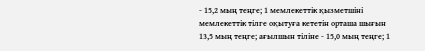- 15,2 мың теңге; 1 мемлекеттік қызметшіні мемлекеттік тілге оқытуға кететін орташа шығын 13,5 мың теңге; ағылшын тіліне - 15,0 мың теңге; 1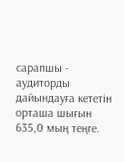сарапшы - аудиторды дайындауға кететін орташа шығын 635,0 мың теңге.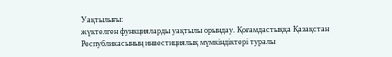Уақтылығы:
жүктелген функцияларды уақтылы орындау. Қоғамдастыққа Қазақстан Республикасының инвестициялық мүмкіндіктері туралы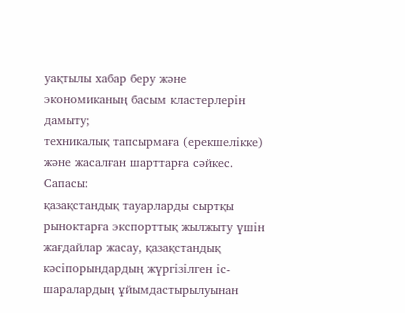уақтылы хабар беру және экономиканың басым кластерлерін дамыту;
техникалық тапсырмаға (ерекшелікке) және жасалған шарттарға сәйкес.
Сапасы:
қазақстандық тауарларды сыртқы рыноктарға экспорттық жылжыту үшін жағдайлар жасау, қазақстандық кәсіпорындардың жүргізілген іс-шаралардың ұйымдастырылуынан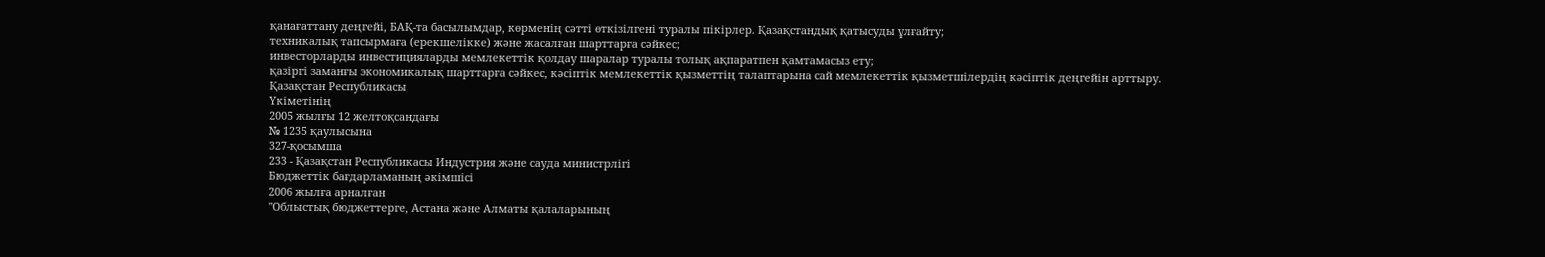қанағаттану деңгейі, БАҚ-та басылымдар, көрменің сәтті өткізілгені туралы пікірлер. Қазақстандық қатысуды ұлғайту;
техникалық тапсырмаға (ерекшелікке) және жасалған шарттарға сәйкес;
инвесторларды инвестицияларды мемлекеттік қолдау шаралар туралы толық ақпаратпен қамтамасыз ету;
қазіргі заманғы экономикалық шарттарға сәйкес, кәсіптік мемлекеттік қызметтің талаптарына сай мемлекеттік қызметшілердің кәсіптік деңгейін арттыру.
Қазақстан Республикасы
Үкіметінің
2005 жылғы 12 желтоқсандағы
№ 1235 қаулысына
327-қосымша
233 - Қазақстан Республикасы Индустрия және сауда министрлігі
Бюджеттік бағдарламаның әкімшісі
2006 жылға арналған
"Облыстық бюджеттерге, Астана және Алматы қалаларының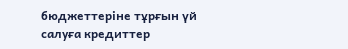бюджеттеріне тұрғын үй салуға кредиттер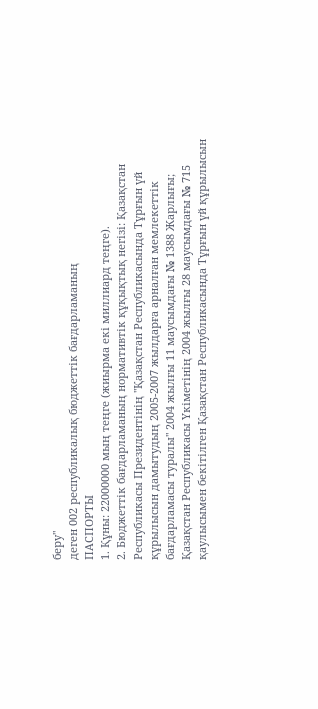беру"
деген 002 республикалық бюджеттік бағдарламаның
ПАСПОРТЫ
1. Құны: 22000000 мың теңге (жиырма екі миллиард теңге).
2. Бюджеттік бағдарламаның нормативтік құқықтық негізі: Қазақстан Республикасы Президентінің "Қазақстан Республикасында Тұрғын үй құрылысын дамытудың 2005-2007 жылдарға арналған мемлекеттік бағдарламасы туралы" 2004 жылғы 11 маусымдағы № 1388 Жарлығы; Қазақстан Республикасы Үкіметінің 2004 жылғы 28 маусымдағы № 715 қаулысымен бекітілген Қазақстан Республикасында Тұрғын үй құрылысын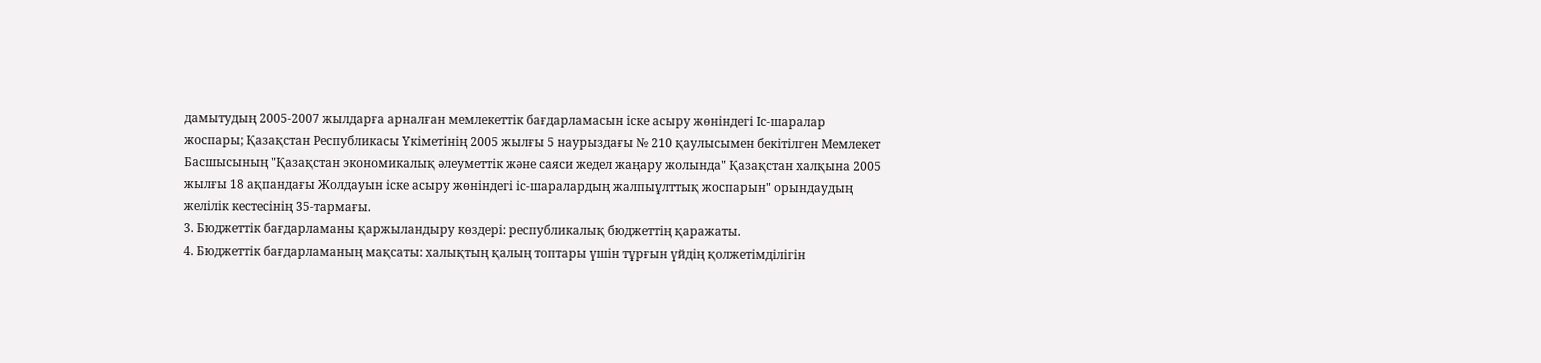дамытудың 2005-2007 жылдарға арналған мемлекеттік бағдарламасын іске асыру жөніндегі Іс-шаралар жоспары; Қазақстан Республикасы Үкіметінің 2005 жылғы 5 наурыздағы № 210 қаулысымен бекітілген Мемлекет Басшысының "Қазақстан экономикалық әлеуметтік және саяси жедел жаңару жолында" Қазақстан халқына 2005 жылғы 18 ақпандағы Жолдауын іске асыру жөніндегі іс-шаралардың жалпыұлттық жоспарын" орындаудың желілік кестесінің 35-тармағы.
3. Бюджеттік бағдарламаны қаржыландыру көздері: республикалық бюджеттің қаражаты.
4. Бюджеттік бағдарламаның мақсаты: халықтың қалың топтары үшін тұрғын үйдің қолжетімділігін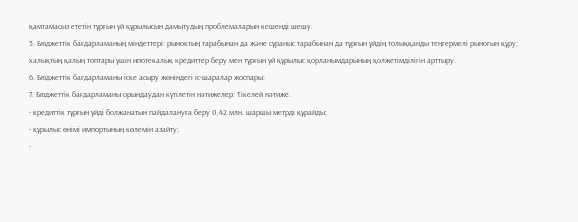қамтамасыз ететін тұрғын үй құрылысын дамытудың проблемаларын кешенді шешу.
5. Бюджеттік бағдарламаның міндеттері: рыноктың тарабынан да және сұраныс тарабынан да тұрғын үйдің толыққанды теңгермелі рыногын құру;
халықтың қалың топтары үшін ипотекалық кредиттер беру мен тұрғын үй құрылыс қорланымдарының қолжетімділігін арттыру.
6. Бюджеттік бағдарламаны іске асыру жөніндегі іс-шаралар жоспары:
7. Бюджеттік бағдарламаны орындаудан күтілетін нәтижелер: Тікелей нәтиже.
- кредиттік тұрғын үйді болжанатын пайдалануға беру 0,42 млн. шаршы метрді құрайды;
- құрылыс өнімі импортының көлемін азайту;
-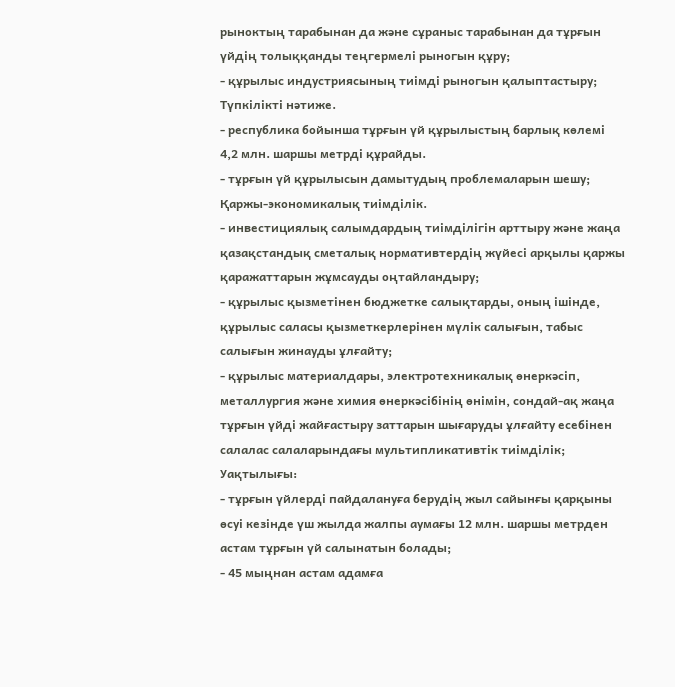рыноктың тарабынан да және сұраныс тарабынан да тұрғын үйдің толыққанды теңгермелі рыногын құру;
- құрылыс индустриясының тиімді рыногын қалыптастыру;
Түпкілікті нәтиже.
- республика бойынша тұрғын үй құрылыстың барлық көлемі 4,2 млн. шаршы метрді құрайды.
- тұрғын үй құрылысын дамытудың проблемаларын шешу;
Қаржы-экономикалық тиімділік.
- инвестициялық салымдардың тиімділігін арттыру және жаңа қазақстандық сметалық нормативтердің жүйесі арқылы қаржы қаражаттарын жұмсауды оңтайландыру;
- құрылыс қызметінен бюджетке салықтарды, оның ішінде, құрылыс саласы қызметкерлерінен мүлік салығын, табыс салығын жинауды ұлғайту;
- құрылыс материалдары, электротехникалық өнеркәсіп, металлургия және химия өнеркәсібінің өнімін, сондай-ақ жаңа тұрғын үйді жайғастыру заттарын шығаруды ұлғайту есебінен салалас салаларындағы мультипликативтік тиімділік;
Уақтылығы:
- тұрғын үйлерді пайдалануға берудің жыл сайынғы қарқыны өсуі кезінде үш жылда жалпы аумағы 12 млн. шаршы метрден астам тұрғын үй салынатын болады;
- 45 мыңнан астам адамға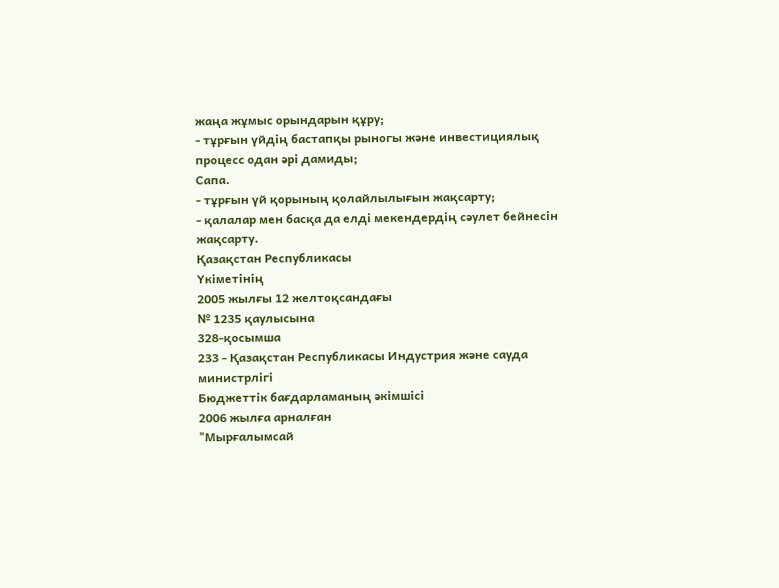жаңа жұмыс орындарын құру;
- тұрғын үйдің бастапқы рыногы және инвестициялық процесс одан әрі дамиды;
Сапа.
- тұрғын үй қорының қолайлылығын жақсарту;
- қалалар мен басқа да елді мекендердің сәулет бейнесін жақсарту.
Қазақстан Республикасы
Үкіметінің
2005 жылғы 12 желтоқсандағы
№ 1235 қаулысына
328-қосымша
233 - Қазақстан Республикасы Индустрия және сауда министрлігі
Бюджеттік бағдарламаның әкімшісі
2006 жылға арналған
"Мырғалымсай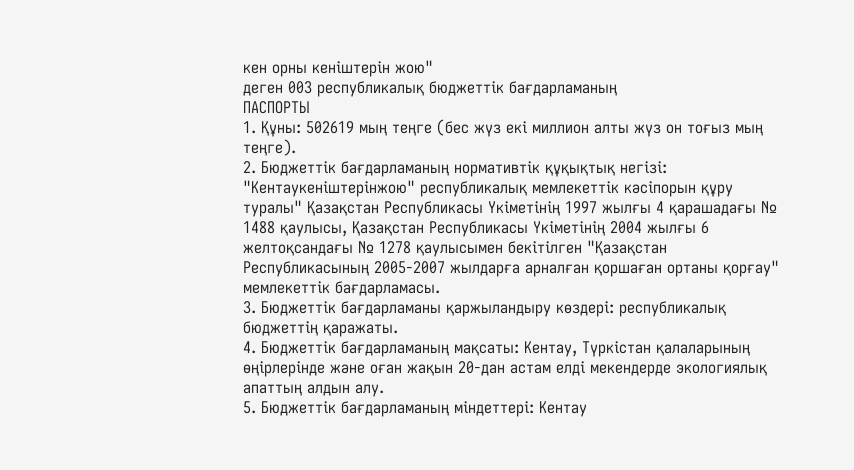кен орны кеніштерін жою"
деген 003 республикалық бюджеттік бағдарламаның
ПАСПОРТЫ
1. Құны: 502619 мың теңге (бес жүз екі миллион алты жүз он тоғыз мың теңге).
2. Бюджеттік бағдарламаның нормативтік құқықтық негізі: "Кентаукеніштерінжою" республикалық мемлекеттік кәсіпорын құру туралы" Қазақстан Республикасы Үкіметінің 1997 жылғы 4 қарашадағы № 1488 қаулысы, Қазақстан Республикасы Үкіметінің 2004 жылғы 6 желтоқсандағы № 1278 қаулысымен бекітілген "Қазақстан Республикасының 2005-2007 жылдарға арналған қоршаған ортаны қорғау" мемлекеттік бағдарламасы.
3. Бюджеттік бағдарламаны қаржыландыру көздері: республикалық бюджеттің қаражаты.
4. Бюджеттік бағдарламаның мақсаты: Кентау, Түркістан қалаларының өңірлерінде және оған жақын 20-дан астам елді мекендерде экологиялық апаттың алдын алу.
5. Бюджеттік бағдарламаның міндеттері: Кентау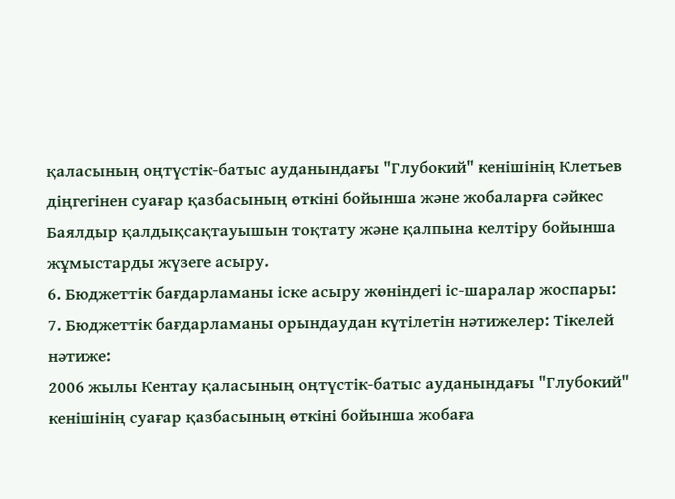қаласының оңтүстік-батыс ауданындағы "Глубокий" кенішінің Клетьев діңгегінен суағар қазбасының өткіні бойынша және жобаларға сәйкес Баялдыр қалдықсақтауышын тоқтату және қалпына келтіру бойынша жұмыстарды жүзеге асыру.
6. Бюджеттік бағдарламаны іске асыру жөніндегі іс-шаралар жоспары:
7. Бюджеттік бағдарламаны орындаудан күтілетін нәтижелер: Тікелей нәтиже:
2006 жылы Кентау қаласының оңтүстік-батыс ауданындағы "Глубокий" кенішінің суағар қазбасының өткіні бойынша жобаға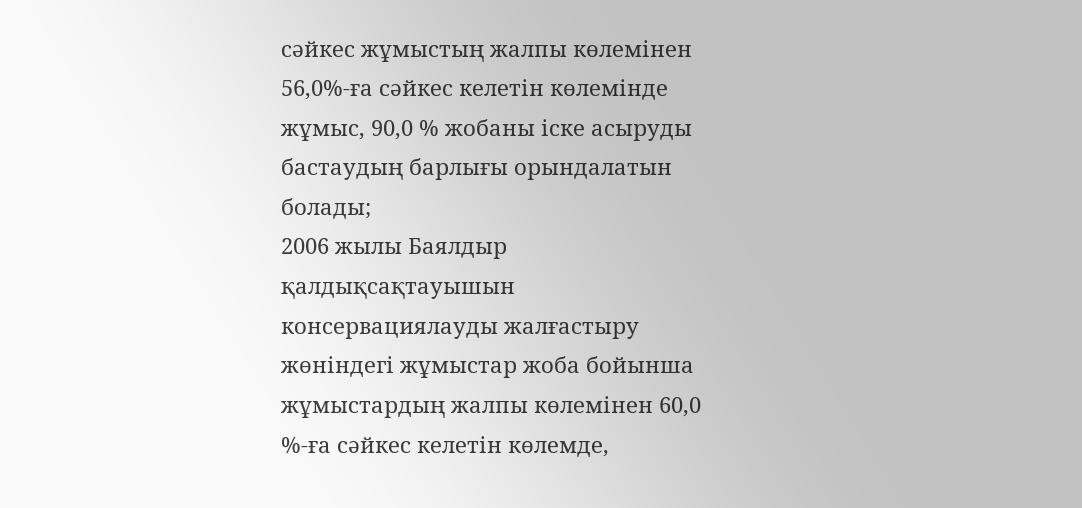сәйкес жұмыстың жалпы көлемінен 56,0%-ға сәйкес келетін көлемінде жұмыс, 90,0 % жобаны іске асыруды бастаудың барлығы орындалатын болады;
2006 жылы Баялдыр қалдықсақтауышын консервациялауды жалғастыру жөніндегі жұмыстар жоба бойынша жұмыстардың жалпы көлемінен 60,0 %-ға сәйкес келетін көлемде,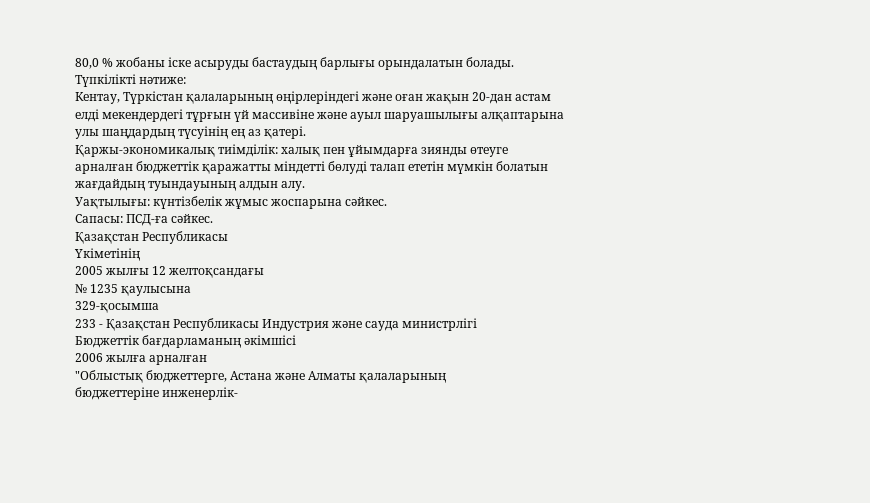80,0 % жобаны іске асыруды бастаудың барлығы орындалатын болады.
Түпкілікті нәтиже:
Кентау, Түркістан қалаларының өңірлеріндегі және оған жақын 20-дан астам елді мекендердегі тұрғын үй массивіне және ауыл шаруашылығы алқаптарына улы шаңдардың түсуінің ең аз қатері.
Қаржы-экономикалық тиімділік: халық пен ұйымдарға зиянды өтеуге арналған бюджеттік қаражатты міндетті бөлуді талап ететін мүмкін болатын жағдайдың туындауының алдын алу.
Уақтылығы: күнтізбелік жұмыс жоспарына сәйкес.
Сапасы: ПСД-ға сәйкес.
Қазақстан Республикасы
Үкіметінің
2005 жылғы 12 желтоқсандағы
№ 1235 қаулысына
329-қосымша
233 - Қазақстан Республикасы Индустрия және сауда министрлігі
Бюджеттік бағдарламаның әкімшісі
2006 жылға арналған
"Облыстық бюджеттерге, Астана және Алматы қалаларының
бюджеттеріне инженерлік-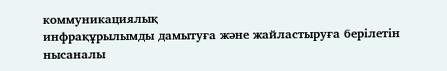коммуникациялық
инфрақұрылымды дамытуға және жайластыруға берілетін нысаналы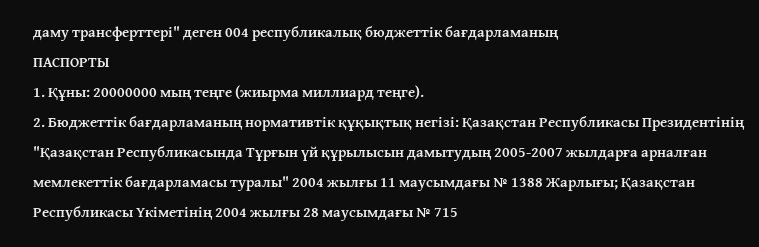даму трансферттері" деген 004 республикалық бюджеттік бағдарламаның
ПАСПОРТЫ
1. Құны: 20000000 мың теңге (жиырма миллиард теңге).
2. Бюджеттік бағдарламаның нормативтік құқықтық негізі: Қазақстан Республикасы Президентінің "Қазақстан Республикасында Тұрғын үй құрылысын дамытудың 2005-2007 жылдарға арналған мемлекеттік бағдарламасы туралы" 2004 жылғы 11 маусымдағы № 1388 Жарлығы; Қазақстан Республикасы Үкіметінің 2004 жылғы 28 маусымдағы № 715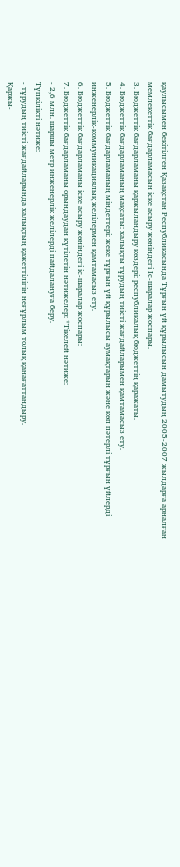қаулысымен бекітілген Қазақстан Республикасында Тұрғын үй құрылысын дамытудың 2005-2007 жылдарға арналған мемлекеттік бағдарламасын іске асыру жөніндегі Іс-шаралар жоспары.
3. Бюджеттік бағдарламаны қаржыландыру көздері: республикалық бюджеттің қаражаты.
4. Бюджеттік бағдарламаның мақсаты: халықты тұрудың тиісті жағдайларымен қамтамасыз ету.
5. Бюджеттік бағдарламаның міндеттері: жеке тұрғын үй құрылысы аумақтарын және көп пәтерлі тұрғын үйлерді инженерлік-коммуникациялық желілермен қамтамасыз ету.
6. Бюджеттік бағдарламаны іске асыру жөніндегі іс-шаралар жоспары:
7. Бюджеттік бағдарламаны орындаудан күтілетін нәтижелер: *Тікелей нәтиже:
- 2,6 млн. шаршы метр инженерлік желілерді пайдалануға беру.
Түпкілікті нәтиже:
- тұрудың тиісті жағдайларында халықтың қажеттілігін неғұрлым толық қанағаттандыру.
Қаржы-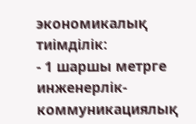экономикалық тиімділік:
- 1 шаршы метрге инженерлік-коммуникациялық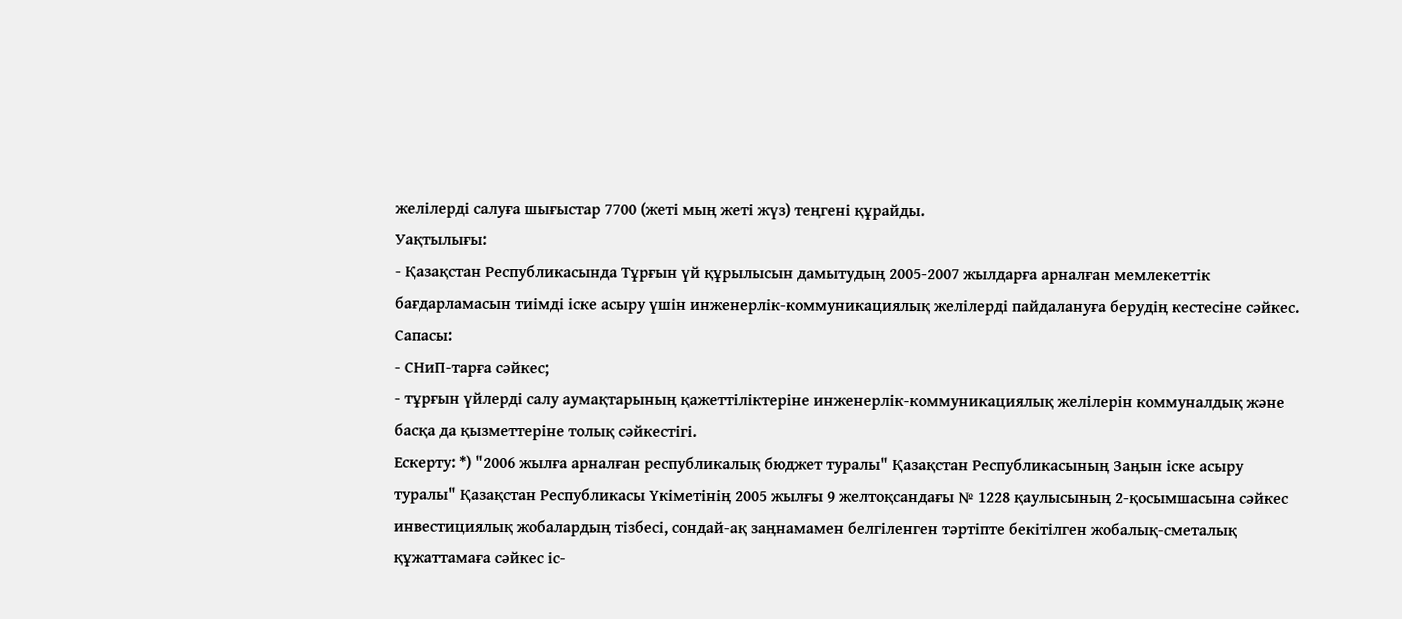желілерді салуға шығыстар 7700 (жеті мың жеті жүз) теңгені құрайды.
Уақтылығы:
- Қазақстан Республикасында Тұрғын үй құрылысын дамытудың 2005-2007 жылдарға арналған мемлекеттік бағдарламасын тиімді іске асыру үшін инженерлік-коммуникациялық желілерді пайдалануға берудің кестесіне сәйкес.
Сапасы:
- СНиП-тарға сәйкес;
- тұрғын үйлерді салу аумақтарының қажеттіліктеріне инженерлік-коммуникациялық желілерін коммуналдық және басқа да қызметтеріне толық сәйкестігі.
Ескерту: *) "2006 жылға арналған республикалық бюджет туралы" Қазақстан Республикасының Заңын іске асыру туралы" Қазақстан Республикасы Үкіметінің 2005 жылғы 9 желтоқсандағы № 1228 қаулысының 2-қосымшасына сәйкес инвестициялық жобалардың тізбесі, сондай-ақ заңнамамен белгіленген тәртіпте бекітілген жобалық-сметалық құжаттамаға сәйкес іс-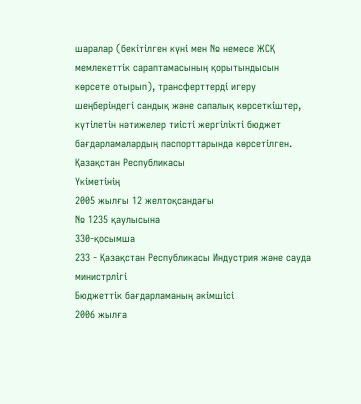шаралар (бекітілген күні мен № немесе ЖСҚ мемлекеттік сараптамасының қорытындысын көрсете отырып), трансферттерді игеру шеңберіндегі сандық және сапалық көрсеткіштер, күтілетін нәтижелер тиісті жергілікті бюджет бағдарламалардың паспорттарында көрсетілген.
Қазақстан Республикасы
Үкіметінің
2005 жылғы 12 желтоқсандағы
№ 1235 қаулысына
330-қосымша
233 - Қазақстан Республикасы Индустрия және сауда министрлігі
Бюджеттік бағдарламаның әкімшісі
2006 жылға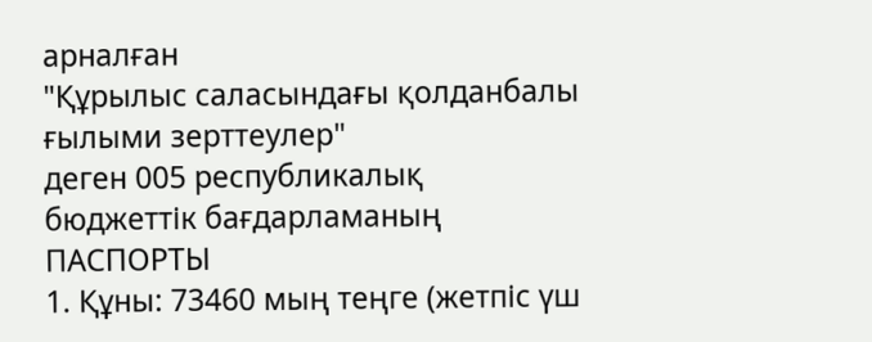арналған
"Құрылыс саласындағы қолданбалы ғылыми зерттеулер"
деген 005 республикалық бюджеттік бағдарламаның
ПАСПОРТЫ
1. Құны: 73460 мың теңге (жетпіс үш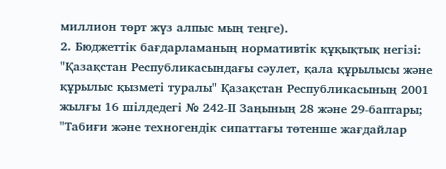миллион төрт жүз алпыс мың теңге).
2. Бюджеттік бағдарламаның нормативтік құқықтық негізі: "Қазақстан Республикасындағы сәулет, қала құрылысы және құрылыс қызметі туралы" Қазақстан Республикасының 2001 жылғы 16 шілдедегі № 242-ІІ Заңының 28 және 29-баптары; "Табиғи және техногендік сипаттағы төтенше жағдайлар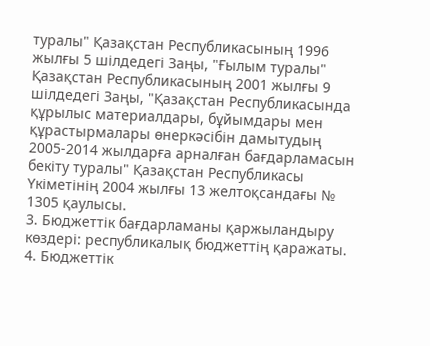туралы" Қазақстан Республикасының 1996 жылғы 5 шілдедегі Заңы, "Ғылым туралы" Қазақстан Республикасының 2001 жылғы 9 шілдедегі Заңы, "Қазақстан Республикасында құрылыс материалдары, бұйымдары мен құрастырмалары өнеркәсібін дамытудың 2005-2014 жылдарға арналған бағдарламасын бекіту туралы" Қазақстан Республикасы Үкіметінің 2004 жылғы 13 желтоқсандағы № 1305 қаулысы.
3. Бюджеттік бағдарламаны қаржыландыру көздері: республикалық бюджеттің қаражаты.
4. Бюджеттік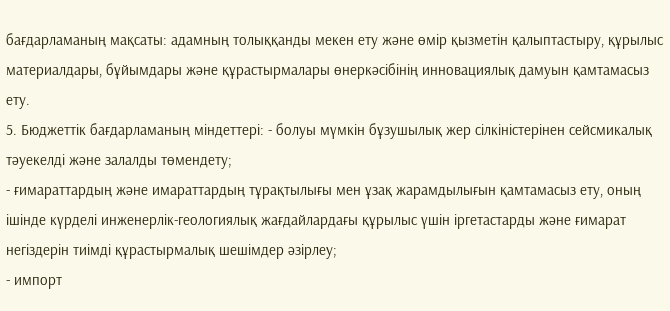бағдарламаның мақсаты: адамның толыққанды мекен ету және өмір қызметін қалыптастыру, құрылыс материалдары, бұйымдары және құрастырмалары өнеркәсібінің инновациялық дамуын қамтамасыз ету.
5. Бюджеттік бағдарламаның міндеттері: - болуы мүмкін бұзушылық жер сілкіністерінен сейсмикалық тәуекелді және залалды төмендету;
- ғимараттардың және имараттардың тұрақтылығы мен ұзақ жарамдылығын қамтамасыз ету, оның ішінде күрделі инженерлік-геологиялық жағдайлардағы құрылыс үшін іргетастарды және ғимарат негіздерін тиімді құрастырмалық шешімдер әзірлеу;
- импорт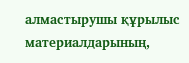алмастырушы құрылыс материалдарының,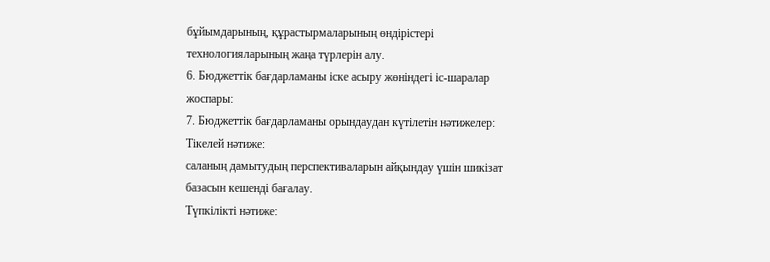бұйымдарының, құрастырмаларының өндірістері технологияларының жаңа түрлерін алу.
6. Бюджеттік бағдарламаны іске асыру жөніндегі іс-шаралар жоспары:
7. Бюджеттік бағдарламаны орындаудан күтілетін нәтижелер: Тікелей нәтиже:
саланың дамытудың перспективаларын айқындау үшін шикізат базасын кешенді бағалау.
Түпкілікті нәтиже: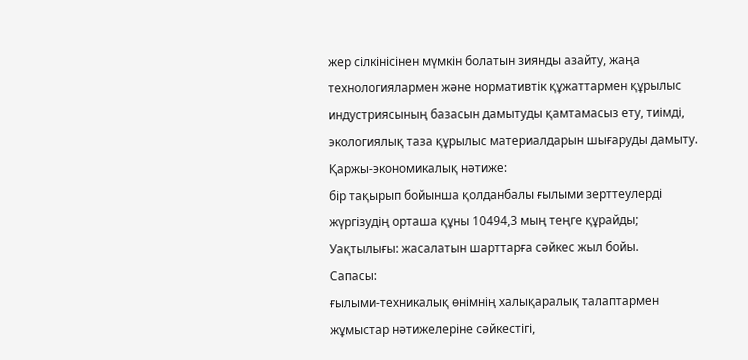жер сілкінісінен мүмкін болатын зиянды азайту, жаңа технологиялармен және нормативтік құжаттармен құрылыс индустриясының базасын дамытуды қамтамасыз ету, тиімді, экологиялық таза құрылыс материалдарын шығаруды дамыту.
Қаржы-экономикалық нәтиже:
бір тақырып бойынша қолданбалы ғылыми зерттеулерді жүргізудің орташа құны 10494,3 мың теңге құрайды;
Уақтылығы: жасалатын шарттарға сәйкес жыл бойы.
Сапасы:
ғылыми-техникалық өнімнің халықаралық талаптармен жұмыстар нәтижелеріне сәйкестігі,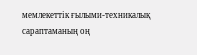мемлекеттік ғылыми-техникалық сараптаманың оң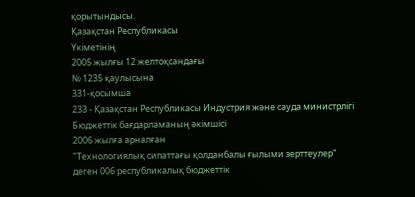қорытындысы.
Қазақстан Республикасы
Үкіметінің
2005 жылғы 12 желтоқсандағы
№ 1235 қаулысына
331-қосымша
233 - Қазақстан Республикасы Индустрия және сауда министрлігі
Бюджеттік бағдарламаның әкімшісі
2006 жылға арналған
"Технологиялық сипаттағы қолданбалы ғылыми зерттеулер"
деген 006 республикалық бюджеттік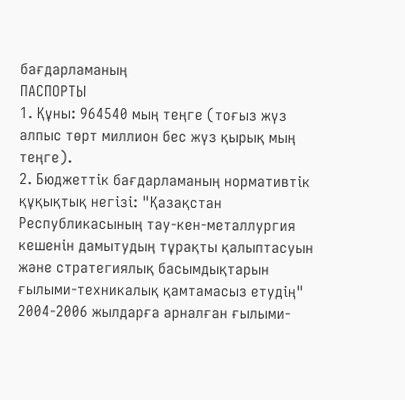бағдарламаның
ПАСПОРТЫ
1. Құны: 964540 мың теңге (тоғыз жүз алпыс төрт миллион бес жүз қырық мың теңге).
2. Бюджеттік бағдарламаның нормативтік құқықтық негізі: "Қазақстан Республикасының тау-кен-металлургия кешенін дамытудың тұрақты қалыптасуын және стратегиялық басымдықтарын ғылыми-техникалық қамтамасыз етудің" 2004-2006 жылдарға арналған ғылыми-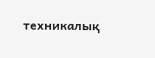техникалық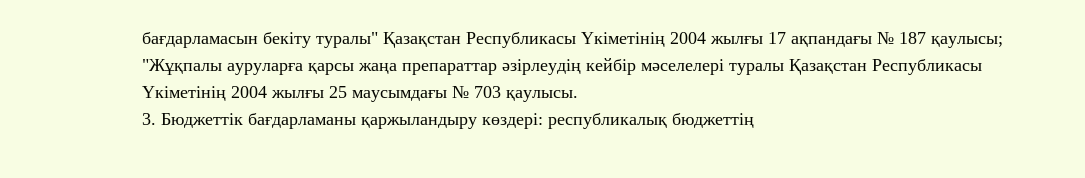бағдарламасын бекіту туралы" Қазақстан Республикасы Үкіметінің 2004 жылғы 17 ақпандағы № 187 қаулысы; "Жұқпалы ауруларға қарсы жаңа препараттар әзірлеудің кейбір мәселелері туралы Қазақстан Республикасы Үкіметінің 2004 жылғы 25 маусымдағы № 703 қаулысы.
3. Бюджеттік бағдарламаны қаржыландыру көздері: республикалық бюджеттің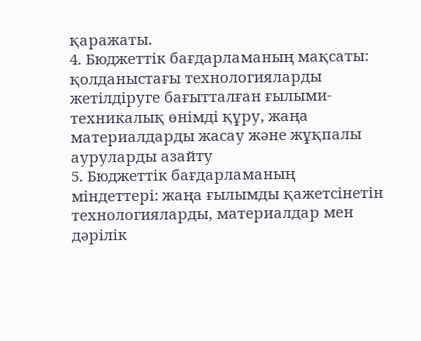қаражаты.
4. Бюджеттік бағдарламаның мақсаты: қолданыстағы технологияларды жетілдіруге бағытталған ғылыми-техникалық өнімді құру, жаңа материалдарды жасау және жұқпалы ауруларды азайту
5. Бюджеттік бағдарламаның міндеттері: жаңа ғылымды қажетсінетін технологияларды, материалдар мен дәрілік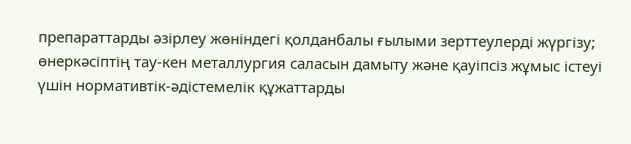препараттарды әзірлеу жөніндегі қолданбалы ғылыми зерттеулерді жүргізу;
өнеркәсіптің тау-кен металлургия саласын дамыту және қауіпсіз жұмыс істеуі үшін нормативтік-әдістемелік құжаттарды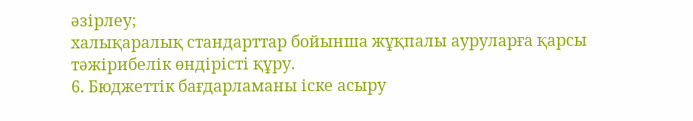әзірлеу;
халықаралық стандарттар бойынша жұқпалы ауруларға қарсы тәжірибелік өндірісті құру.
6. Бюджеттік бағдарламаны іске асыру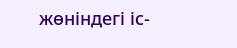жөніндегі іс-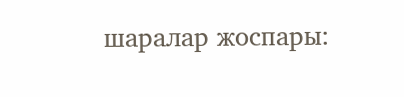шаралар жоспары: